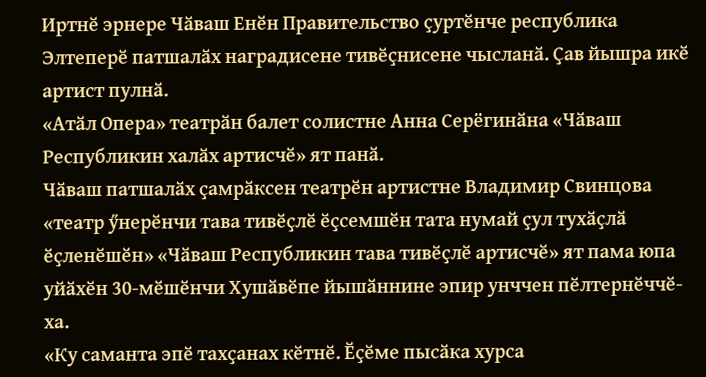Иртнӗ эрнере Чӑваш Енӗн Правительство ҫуртӗнче республика Элтеперӗ патшалӑх наградисене тивӗҫнисене чысланӑ. Ҫав йышра икӗ артист пулнӑ.
«Атӑл Опера» театрӑн балет солистне Анна Серёгинӑна «Чӑваш Республикин халӑх артисчӗ» ят панӑ.
Чӑваш патшалӑх ҫамрӑксен театрӗн артистне Владимир Свинцова «театр ӳнерӗнчи тава тивӗҫлӗ ӗҫсемшӗн тата нумай ҫул тухӑҫлӑ ӗҫленӗшӗн» «Чӑваш Республикин тава тивӗҫлӗ артисчӗ» ят пама юпа уйӑхӗн 30-мӗшӗнчи Хушӑвӗпе йышӑннине эпир унччен пӗлтернӗччӗ-ха.
«Ку саманта эпӗ тахҫанах кӗтнӗ. Ӗҫӗме пысӑка хурса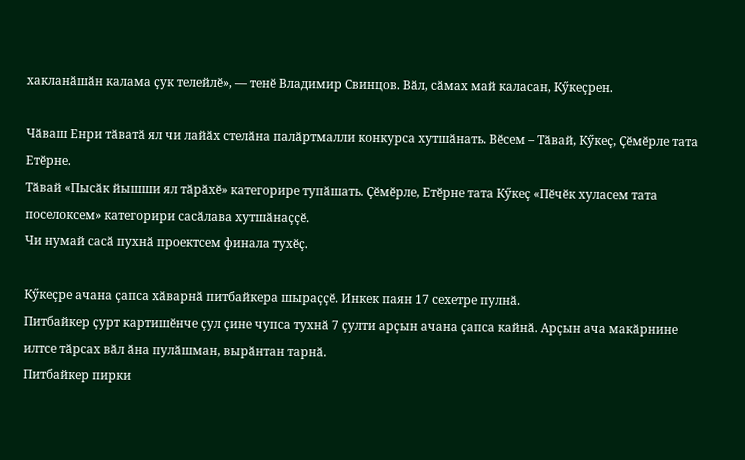хакланӑшӑн калама ҫук телейлӗ», — тенӗ Владимир Свинцов. Вӑл, сӑмах май каласан, Кӳкеҫрен.

Чӑваш Енри тӑватӑ ял чи лайӑх стелӑна палӑртмалли конкурса хутшӑнать. Вӗсем – Тӑвай, Кӳкеҫ, Ҫӗмӗрле тата Етӗрне.
Тӑвай «Пысӑк йышши ял тӑрӑхӗ» категорире тупӑшать. Ҫӗмӗрле, Етӗрне тата Кӳкеҫ «Пӗчӗк хуласем тата поселоксем» категорири сасӑлава хутшӑнаҫҫӗ.
Чи нумай сасӑ пухнӑ проектсем финала тухӗҫ.

Кӳкеҫре ачана ҫапса хӑварнӑ питбайкера шыраҫҫӗ. Инкек паян 17 сехетре пулнӑ.
Питбайкер ҫурт картишӗнче ҫул ҫине чупса тухнӑ 7 ҫулти арҫын ачана ҫапса кайнӑ. Арҫын ача макӑрнине илтсе тӑрсах вӑл ӑна пулӑшман, вырӑнтан тарнӑ.
Питбайкер пирки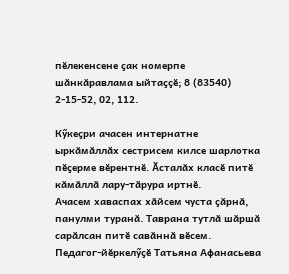пӗлекенсене ҫак номерпе шӑнкӑравлама ыйтаҫҫӗ; 8 (83540) 2-15-52, 02, 112.

Кӳкеҫри ачасен интернатне ыркӑмӑллӑх сестрисем килсе шарлотка пӗҫерме вӗрентнӗ. Ӑсталӑх класӗ питӗ кӑмӑллӑ лару-тӑрура иртнӗ.
Ачасем хаваспах хӑйсем чуста ҫӑрнӑ, панулми туранӑ. Таврана тутлӑ шӑршӑ сарӑлсан питӗ савӑннӑ вӗсем.
Педагог-йӗркелӳҫӗ Татьяна Афанасьева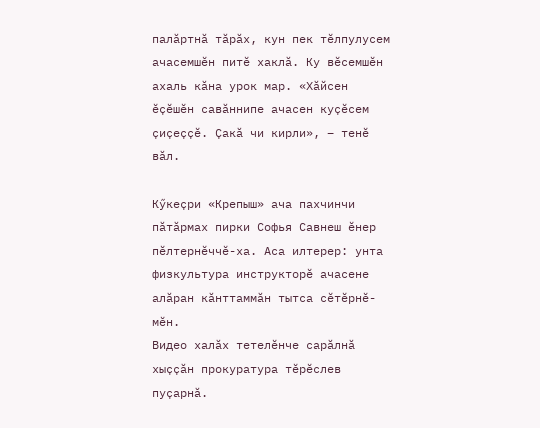палӑртнӑ тӑрӑх, кун пек тӗлпулусем ачасемшӗн питӗ хаклӑ. Ку вӗсемшӗн ахаль кӑна урок мар. «Хӑйсен ӗҫӗшӗн савӑннипе ачасен куҫӗсем ҫиҫеҫҫӗ. Ҫакӑ чи кирли», – тенӗ вӑл.

Кӳкеҫри «Крепыш» ача пахчинчи пӑтӑрмах пирки Софья Савнеш ӗнер пӗлтернӗччӗ-ха. Аса илтерер: унта физкультура инструкторӗ ачасене алӑран кӑнттаммӑн тытса сӗтӗрнӗ-мӗн.
Видео халӑх тетелӗнче сарӑлнӑ хыҫҫӑн прокуратура тӗрӗслев пуҫарнӑ.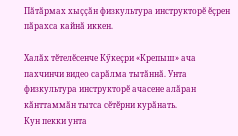Пӑтӑрмах хыҫҫӑн физкультура инструкторӗ ӗҫрен пӑрахса кайнӑ иккен.

Халӑх тӗтелӗсенче Кӳкеҫри «Крепыш» ача пахчинчи видео сарӑлма тытӑннӑ. Унта физкультура инструкторӗ ачасене алӑран кӑнттаммӑн тытса сӗтӗрни курӑнать.
Кун пекки унта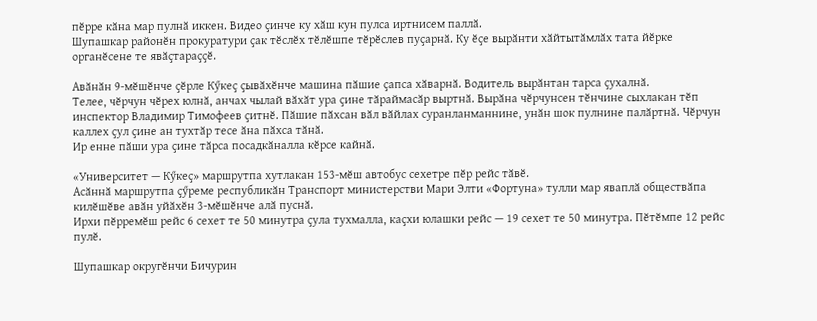пӗрре кӑна мар пулнӑ иккен. Видео ҫинче ку хӑш кун пулса иртнисем паллӑ.
Шупашкар районӗн прокуратури ҫак тӗслӗх тӗлӗшпе тӗрӗслев пуҫарнӑ. Ку ӗҫе вырӑнти хӑйтытӑмлӑх тата йӗрке органӗсене те явӑҫтараҫҫӗ.

Авӑнӑн 9-мӗшӗнче ҫӗрле Кӳкеҫ ҫывӑхӗнче машина пӑшие ҫапса хӑварнӑ. Водитель вырӑнтан тарса ҫухалнӑ.
Телее, чӗрчун чӗрех юлнӑ, анчах чылай вӑхӑт ура ҫине тӑраймасӑр выртнӑ. Вырӑна чӗрчунсен тӗнчине сыхлакан тӗп инспектор Владимир Тимофеев ҫитнӗ. Пӑшие пӑхсан вӑл вӑйлах суранланманнине, унӑн шок пулнине палӑртнӑ. Чӗрчун каллех ҫул ҫине ан тухтӑр тесе ӑна пӑхса тӑнӑ.
Ир енне пӑши ура ҫине тӑрса посадкӑналла кӗрсе кайнӑ.

«Университет — Кӳкеҫ» маршрутпа хутлакан 153-мӗш автобус сехетре пӗр рейс тӑвӗ.
Асӑннӑ маршрутпа ҫӳреме республикӑн Транспорт министерстви Мари Элти «Фортуна» тулли мар яваплӑ обществӑпа килӗшӗве авӑн уйӑхӗн 3-мӗшӗнче алӑ пуснӑ.
Ирхи пӗрремӗш рейс 6 сехет те 50 минутра ҫула тухмалла, каҫхи юлашки рейс — 19 сехет те 50 минутра. Пӗтӗмпе 12 рейс пулӗ.

Шупашкар округӗнчи Бичурин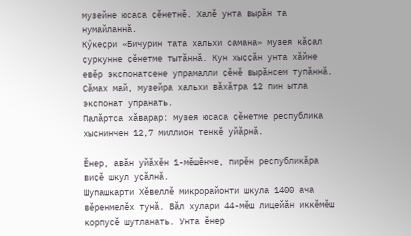музейне юсаса ҫӗнетнӗ. Халӗ унта вырӑн та нумайланнӑ.
Кӳкеҫри «Бичурин тата хальхи самана» музея кӑҫал ҫуркунне ҫӗнетме тытӑннӑ. Кун хыҫҫӑн унта хӑйне евӗр экспонатсене упрамалли ҫӗнӗ вырӑнсем тупӑннӑ. Сӑмах май, музейра хальхи вӑхӑтра 12 пин ытла экспонат упранать.
Палӑртса хӑварар: музея юсаса ҫӗнетме республика хыснинчен 12,7 миллион тенкӗ уйӑрнӑ.

Ӗнер, авӑн уйӑхӗн 1-мӗшӗнче, пирӗн республикӑра виҫӗ шкул уҫӑлнӑ.
Шупашкарти Хӗвеллӗ микрорайонти шкула 1400 ача вӗренмелӗх тунӑ. Вӑл хулари 44-мӗш лицейӑн иккӗмӗш корпусӗ шутланать. Унта ӗнер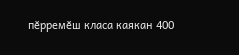пӗрремӗш класа каякан 400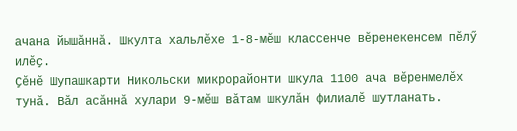ачана йышӑннӑ. Шкулта хальлӗхе 1-8-мӗш классенче вӗренекенсем пӗлӳ илӗҫ.
Ҫӗнӗ Шупашкарти Никольски микрорайонти шкула 1100 ача вӗренмелӗх тунӑ. Вӑл асӑннӑ хулари 9-мӗш вӑтам шкулӑн филиалӗ шутланать.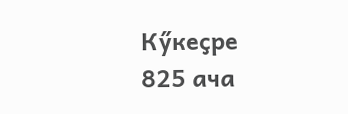Кӳкеҫре 825 ача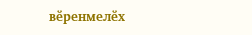вӗренмелӗх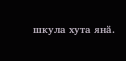шкула хута янӑ.